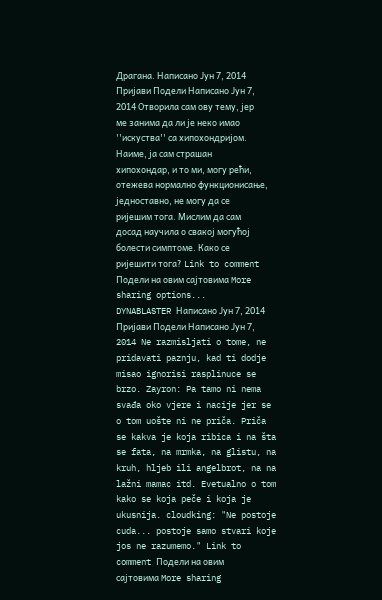Драгана. Написано Јун 7, 2014 Пријави Подели Написано Јун 7, 2014 Отворила сам ову тему, јер ме занима да ли је неко имао ''искуства'' са хипохондријом. Наиме, ја сам страшан хипохондар, и то ми, могу рећи, отежева нормално функционисање, једноставно, не могу да се ријешим тога. Мислим да сам досад научила о свакој могућој болести симптоме. Како се ријешити тога? Link to comment Подели на овим сајтовима More sharing options...
DYNABLASTER Написано Јун 7, 2014 Пријави Подели Написано Јун 7, 2014 Ne razmisljati o tome, ne pridavati paznju, kad ti dodje misao ignorisi rasplinuce se brzo. Zayron: Pa tamo ni nema svađa oko vjere i nacije jer se o tom uošte ni ne priča. Priča se kakva je koja ribica i na šta se fata, na mrmka, na glistu, na kruh, hljeb ili angelbrot, na na lažni mamac itd. Evetualno o tom kako se koja peče i koja je ukusnija. cloudking: "Ne postoje cuda... postoje samo stvari koje jos ne razumemo." Link to comment Подели на овим сајтовима More sharing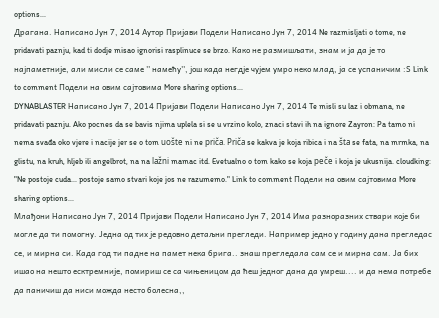options...
Драгана. Написано Јун 7, 2014 Аутор Пријави Подели Написано Јун 7, 2014 Ne razmisljati o tome, ne pridavati paznju, kad ti dodje misao ignorisi rasplinuce se brzo. Како не размишљати, знам и ја да је то најпаметније, али мисли се саме '' намећу'', још када негдје чујем умро неко млад, ја се успаничим :Ѕ Link to comment Подели на овим сајтовима More sharing options...
DYNABLASTER Написано Јун 7, 2014 Пријави Подели Написано Јун 7, 2014 Te misli su laz i obmana, ne pridavati paznju. Ako pocnes da se bavis njima uplela si se u vrzino kolo, znaci stavi ih na ignore Zayron: Pa tamo ni nema svađa oko vjere i nacije jer se o tom uošte ni ne priča. Priča se kakva je koja ribica i na šta se fata, na mrmka, na glistu, na kruh, hljeb ili angelbrot, na na lažni mamac itd. Evetualno o tom kako se koja peče i koja je ukusnija. cloudking: "Ne postoje cuda... postoje samo stvari koje jos ne razumemo." Link to comment Подели на овим сајтовима More sharing options...
Млађони Написано Јун 7, 2014 Пријави Подели Написано Јун 7, 2014 Има разноразних ствари које би могле да ти помогну. Једна од тих је редовно детаљни прегледи. Например једно у годину дана прегледас се, и мирна си. Када год ти падне на памет нека брига.. знаш прегледала сам се и мирна сам. Ја бих ишао на нешто есктремније, помириш се са чињеницом да ћеш једног дана да умреш.... и да нема потребе да паничиш да ниси можда несто болесна,,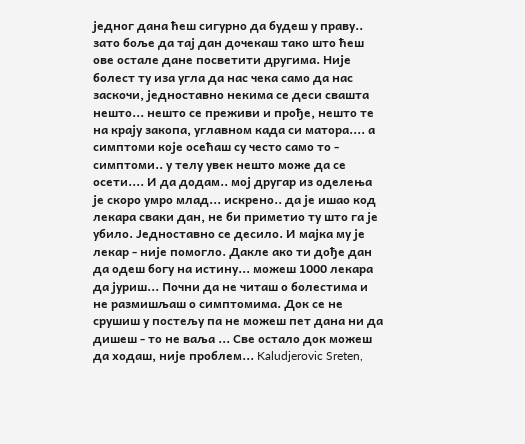једног дана ћеш сигурно да будеш у праву.. зато боље да тај дан дочекаш тако што ћеш ове остале дане посветити другима. Није болест ту иза угла да нас чека само да нас заскочи, једноставно некима се деси свашта нешто... нешто се преживи и прође, нешто те на крају закопа, углавном када си матора.... а симптоми које осећаш су често само то - симптоми.. у телу увек нешто може да се осети.... И да додам.. мој другар из оделења је скоро умро млад... искрено.. да је ишао код лекара сваки дан, не би приметио ту што га је убило. Једноставно се десило. И мајка му је лекар - није помогло. Дакле ако ти дође дан да одеш богу на истину... можеш 1000 лекара да јуриш... Почни да не читаш о болестима и не размишљаш о симптомима. Док се не срушиш у постељу па не можеш пет дана ни да дишеш - то не ваља ... Све остало док можеш да ходаш, није проблем... Kaludjerovic Sreten,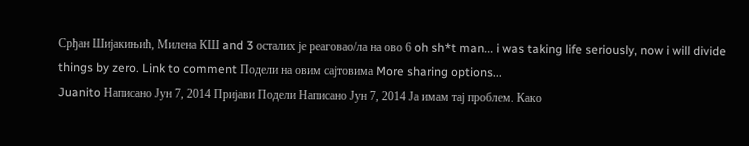Срђан Шијакињић, Mилена КШ and 3 осталих је реаговао/ла на ово 6 oh sh*t man... i was taking life seriously, now i will divide things by zero. Link to comment Подели на овим сајтовима More sharing options...
Juanito Написано Јун 7, 2014 Пријави Подели Написано Јун 7, 2014 Ја имам тај проблем. Како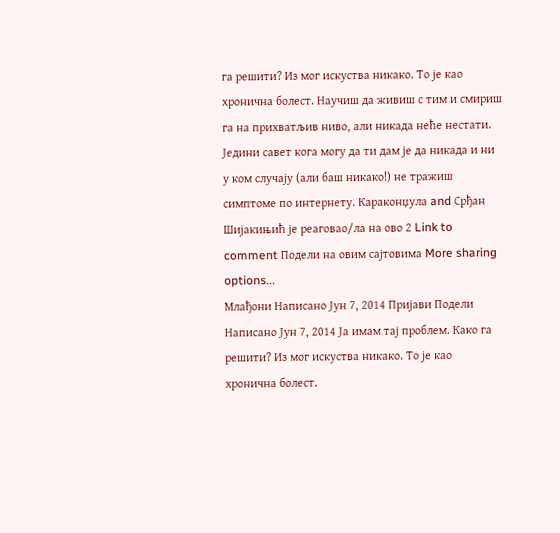га решити? Из мог искуства никако. То је као хронична болест. Научиш да живиш с тим и смириш га на прихватљив ниво, али никада неће нестати. Једини савет кога могу да ти дам је да никада и ни у ком случају (али баш никако!) не тражиш симптоме по интернету. Караконџула and Срђан Шијакињић је реаговао/ла на ово 2 Link to comment Подели на овим сајтовима More sharing options...
Млађони Написано Јун 7, 2014 Пријави Подели Написано Јун 7, 2014 Ја имам тај проблем. Како га решити? Из мог искуства никако. То је као хронична болест.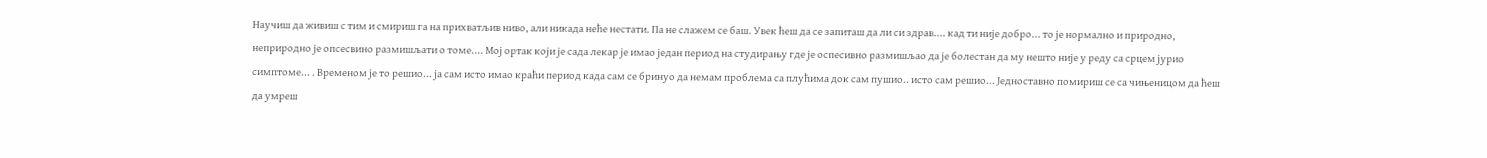Научиш да живиш с тим и смириш га на прихватљив ниво, али никада неће нестати. Па не слажем се баш. Увек ћеш да се запиташ да ли си здрав.... кад ти није добро... то је нормално и природно, неприродно је опсесвино размишљати о томе.... Мој ортак који је сада лекар је имао један период на студирању где је оспесивно размишљао да је болестан да му нешто није у реду са срцем јурио симптоме... . Временом је то решио... ја сам исто имао краћи период када сам се бринуо да немам проблема са плућима док сам пушио.. исто сам решио... Једноставно помириш се са чињеницом да ћеш да умреш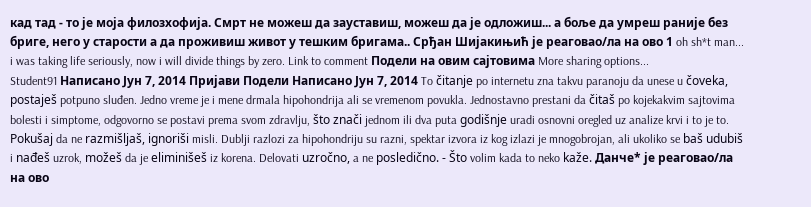кад тад - то је моја филозхофија. Смрт не можеш да зауставиш, можеш да је одложиш... а боље да умреш раније без бриге, него у старости а да проживиш живот у тешким бригама.. Срђан Шијакињић је реаговао/ла на ово 1 oh sh*t man... i was taking life seriously, now i will divide things by zero. Link to comment Подели на овим сајтовима More sharing options...
Student91 Написано Јун 7, 2014 Пријави Подели Написано Јун 7, 2014 To čitanje po internetu zna takvu paranoju da unese u čoveka, postaješ potpuno sluđen. Jedno vreme je i mene drmala hipohondrija ali se vremenom povukla. Jednostavno prestani da čitaš po kojekakvim sajtovima bolesti i simptome, odgovorno se postavi prema svom zdravlju, što znači jednom ili dva puta godišnje uradi osnovni oregled uz analize krvi i to je to. Pokušaj da ne razmišljaš, ignoriši misli. Dublji razlozi za hipohondriju su razni, spektar izvora iz kog izlazi je mnogobrojan, ali ukoliko se baš udubiš i nađeš uzrok, možeš da je eliminišeš iz korena. Delovati uzročno, a ne posledično. - Što volim kada to neko kaže. Данче* је реаговао/ла на ово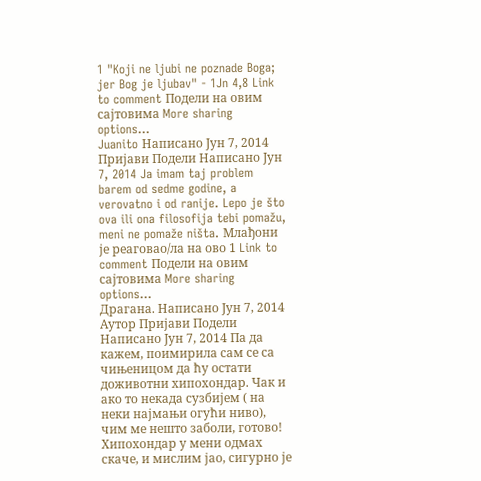1 "Koji ne ljubi ne poznade Boga; jer Bog je ljubav" - 1Jn 4,8 Link to comment Подели на овим сајтовима More sharing options...
Juanito Написано Јун 7, 2014 Пријави Подели Написано Јун 7, 2014 Ja imam taj problem barem od sedme godine, a verovatno i od ranije. Lepo je što ova ili ona filosofija tebi pomažu, meni ne pomaže ništa. Млађони је реаговао/ла на ово 1 Link to comment Подели на овим сајтовима More sharing options...
Драгана. Написано Јун 7, 2014 Аутор Пријави Подели Написано Јун 7, 2014 Па да кажем, поимирила сам се са чињеницом да ћу остати доживотни хипохондар. Чак и ако то некада сузбијем ( на неки најмањи огући ниво), чим ме нешто заболи, готово! Хипохондар у мени одмах скаче, и мислим јао, сигурно је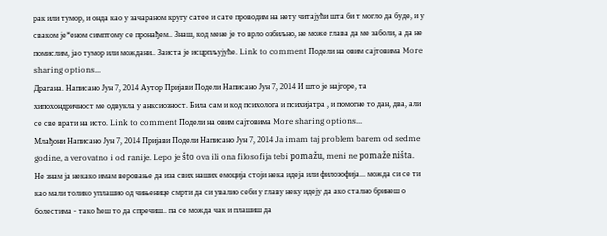рак или тумор, и онда као у зачараном кругу сатее и сате проводим на нету читајући шта би т могло да буде, и у сваком је*еном симптому се пронађем.. Знаш, код мене је то врло озбиљно, не може глава да ме заболи, а да не помислим, јао тумор или мождани.. Заиста је исцрпљујуће. Link to comment Подели на овим сајтовима More sharing options...
Драгана. Написано Јун 7, 2014 Аутор Пријави Подели Написано Јун 7, 2014 И што је најгоре, та хипохондричност ме одвукла у анксиозност. Била сам и код психолога и психијатра , и помогне то дан, два, али се све врати на исто. Link to comment Подели на овим сајтовима More sharing options...
Млађони Написано Јун 7, 2014 Пријави Подели Написано Јун 7, 2014 Ja imam taj problem barem od sedme godine, a verovatno i od ranije. Lepo je što ova ili ona filosofija tebi pomažu, meni ne pomaže ništa. Не знам ја некако имам веровање да иза свих наших емоција стоји нека идеја или филозофија... можда си се ти као мали толико уплашио од чињенице смрти да си увалио себи у главу неку идеју да ако стално бринеш о болестима - тако ћеш то да спречиш.. па се можда чак и плашиш да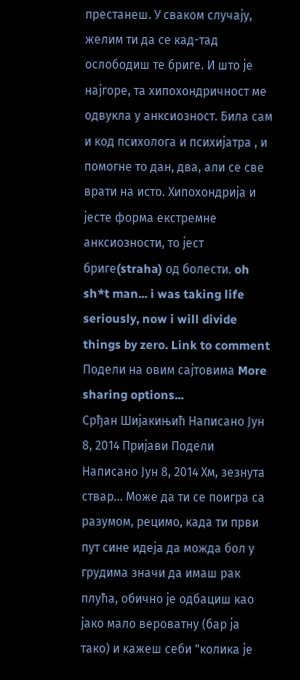престанеш. У сваком случају, желим ти да се кад-тад ослободиш те бриге. И што је најгоре, та хипохондричност ме одвукла у анксиозност. Била сам и код психолога и психијатра , и помогне то дан, два, али се све врати на исто. Хипохондрија и јесте форма екстремне анксиозности, то јест бриге(straha) од болести. oh sh*t man... i was taking life seriously, now i will divide things by zero. Link to comment Подели на овим сајтовима More sharing options...
Срђан Шијакињић Написано Јун 8, 2014 Пријави Подели Написано Јун 8, 2014 Хм, зезнута ствар... Може да ти се поигра са разумом, рецимо, када ти први пут сине идеја да можда бол у грудима значи да имаш рак плућа, обично је одбациш као јако мало вероватну (бар ја тако) и кажеш себи "колика је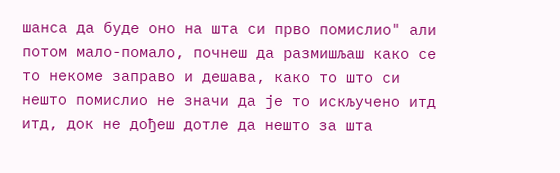шанса да буде оно на шта си прво помислио" али потом мало-помало, почнеш да размишљаш како се то некоме заправо и дешава, како то што си нешто помислио не значи да је то искључено итд итд, док не дођеш дотле да нешто за шта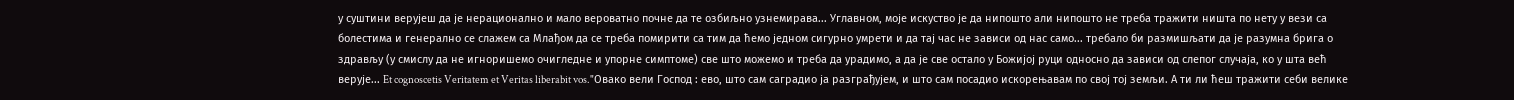у суштини верујеш да је нерационално и мало вероватно почне да те озбиљно узнемирава... Углавном, моје искуство је да нипошто али нипошто не треба тражити ништа по нету у вези са болестима и генерално се слажем са Млађом да се треба помирити са тим да ћемо једном сигурно умрети и да тај час не зависи од нас само... требало би размишљати да је разумна брига о здрављу (у смислу да не игноришемо очигледне и упорне симптоме) све што можемо и треба да урадимо, а да је све остало у Божијој руци односно да зависи од слепог случаја, ко у шта већ верује... Et cognoscetis Veritatem et Veritas liberabit vos."Овако вели Господ : ево, што сам саградио ја разграђујем, и што сам посадио искорењавам по свој тој земљи. А ти ли ћеш тражити себи велике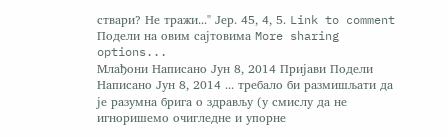ствари? Не тражи..." Јер. 45, 4, 5. Link to comment Подели на овим сајтовима More sharing options...
Млађони Написано Јун 8, 2014 Пријави Подели Написано Јун 8, 2014 ... требало би размишљати да је разумна брига о здрављу (у смислу да не игноришемо очигледне и упорне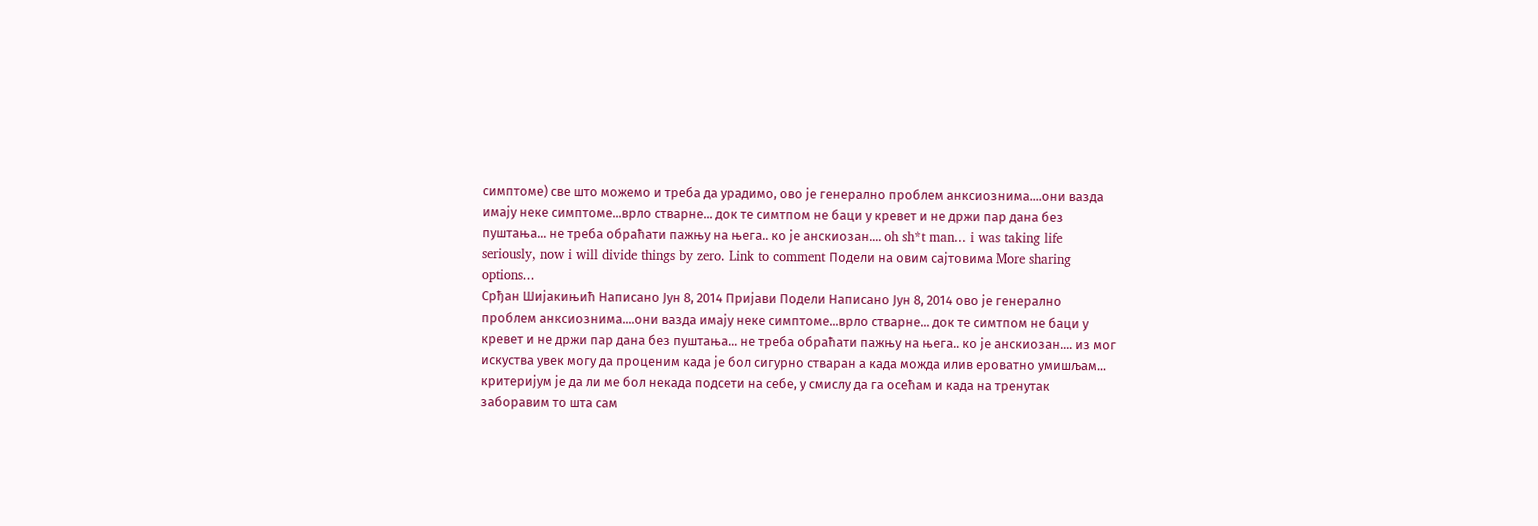симптоме) све што можемо и треба да урадимо, ово је генерално проблем анксиознима....они вазда имају неке симптоме...врло стварне... док те симтпом не баци у кревет и не држи пар дана без пуштања... не треба обраћати пажњу на њега.. ко је анскиозан.... oh sh*t man... i was taking life seriously, now i will divide things by zero. Link to comment Подели на овим сајтовима More sharing options...
Срђан Шијакињић Написано Јун 8, 2014 Пријави Подели Написано Јун 8, 2014 ово је генерално проблем анксиознима....они вазда имају неке симптоме...врло стварне... док те симтпом не баци у кревет и не држи пар дана без пуштања... не треба обраћати пажњу на њега.. ко је анскиозан.... из мог искуства увек могу да проценим када је бол сигурно стваран а када можда илив ероватно умишљам... критеријум је да ли ме бол некада подсети на себе, у смислу да га осећам и када на тренутак заборавим то шта сам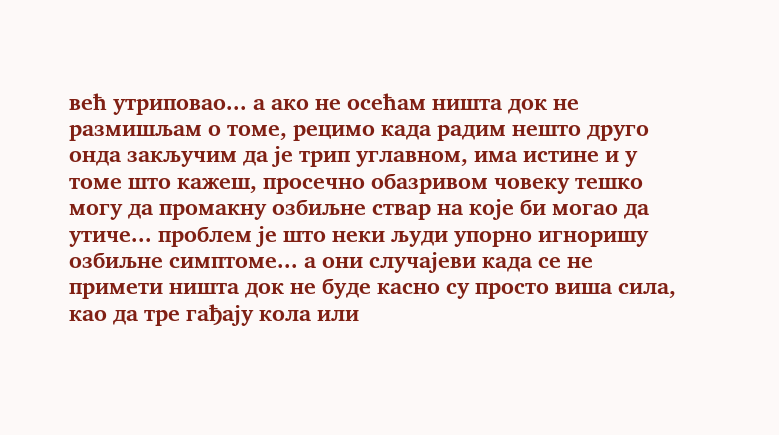већ утриповао... а ако не осећам ништа док не размишљам о томе, рецимо када радим нешто друго онда закључим да је трип углавном, има истине и у томе што кажеш, просечно обазривом човеку тешко могу да промакну озбиљне ствар на које би могао да утиче... проблем је што неки људи упорно игноришу озбиљне симптоме... а они случајеви када се не примети ништа док не буде касно су просто виша сила, као да тре гађају кола или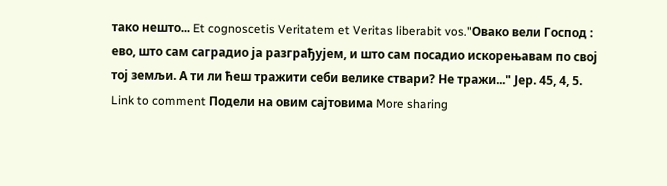тако нешто... Et cognoscetis Veritatem et Veritas liberabit vos."Овако вели Господ : ево, што сам саградио ја разграђујем, и што сам посадио искорењавам по свој тој земљи. А ти ли ћеш тражити себи велике ствари? Не тражи..." Јер. 45, 4, 5. Link to comment Подели на овим сајтовима More sharing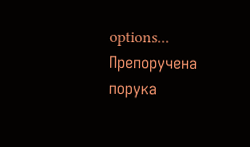options...
Препоручена порука